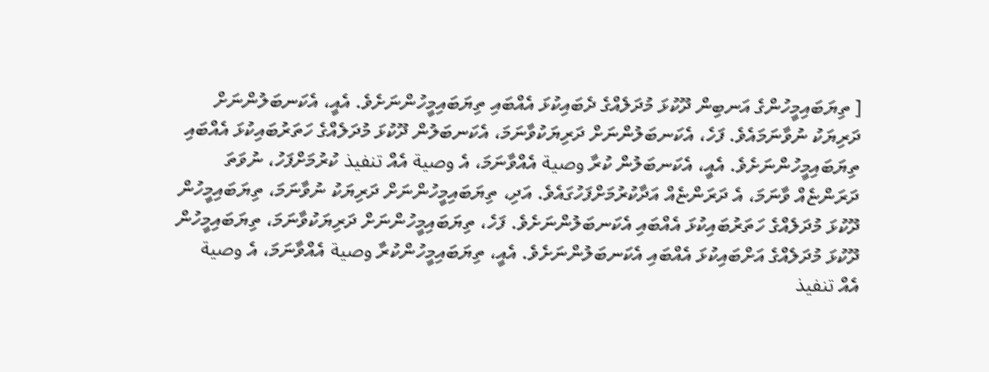[ ތިޔަބައިމީހުންގެ އަނބިން ދޫކުޅަ މުދަލެއްގެ ދެބައިކުޅަ އެއްބައި ތިޔަބައިމީހުންނަށެވެ. އެއީ، އެކަނބަލުންނަށް ދަރިޔަކު ނުވާނަމައެވެ. ފަހެ، އެކަނބަލުންނަށް ދަރިޔަކުވާނަމަ، އެކަނބަލުން ދޫކުޅަ މުދަލެއްގެ ހަތަރުބައިކުޅަ އެއްބައި ތިޔަބައިމީހުންނަށެވެ. އެއީ، އެކަނބަލުން ކުރާ وصية އެއްވާނަމަ، އެ وصية އެއް تنفيذ ކުރުމަށްފަހު، ނުވަތަ ދަރަންޏެއް ވާނަމަ، އެ ދަރަންޏެއް އަދާކުރުމަށްފަހުގައެވެ. އަދި، ތިޔަބައިމީހުންނަށް ދަރިޔަކު ނުވާނަމަ، ތިޔަބައިމީހުން ދޫކުޅަ މުދަލެއްގެ ހަތަރުބައިކުޅަ އެއްބައި އެކަނބަލުންނަށެވެ. ފަހެ، ތިޔަބައިމީހުންނަށް ދަރިޔަކުވާނަމަ، ތިޔަބައިމީހުން ދޫކުޅަ މުދަލެއްގެ އަށްބައިކުޅަ އެއްބައި އެކަނބަލުންނަށެވެ. އެއީ، ތިޔަބައިމީހުންކުރާ وصية އެއްވާނަމަ، އެ وصية އެއް تنفيذ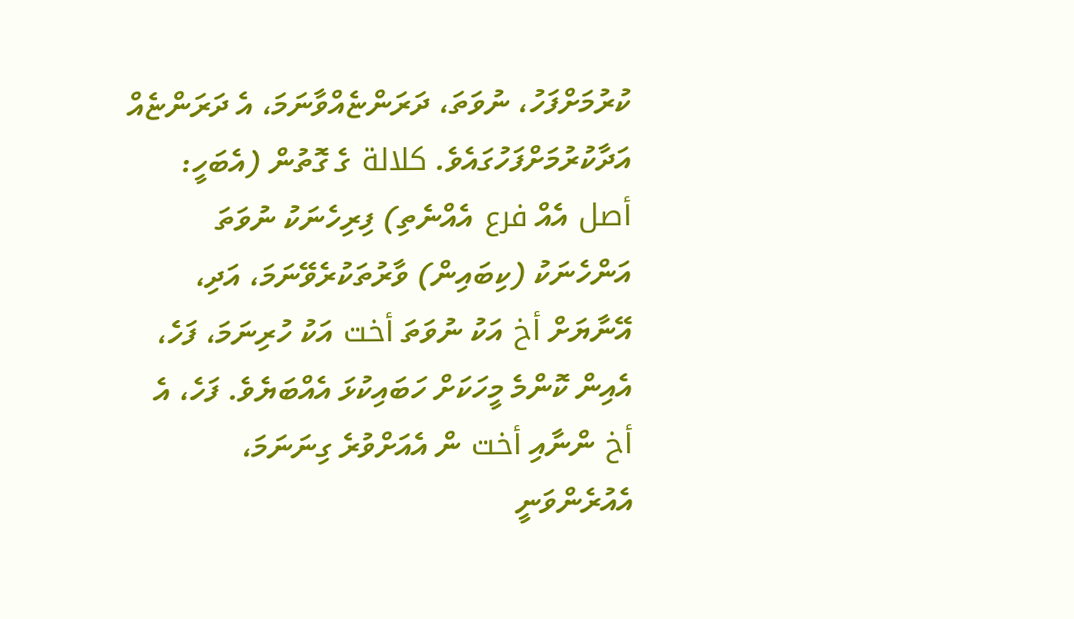ކުރުމަށްފަހު، ނުވަތަ، ދަރަންޏެއްވާނަމަ، އެ ދަރަންޏެއް އަދާކުރުމަށްފަހުގައެވެ. كلالة ގެ ގޮތުން (އެބަހީ: أصل އެއް فرع އެއްނެތި) ފިރިހެނަކު ނުވަތަ އަންހެނަކު (ކިބައިން) ވާރުތަކުރެވޭނަމަ، އަދި، އޭނާޔަށް أخ އަކު ނުވަތަ أخت އަކު ހުރިނަމަ، ފަހެ، އެއިން ކޮންމެ މީހަކަށް ހަބައިކުޅަ އެއްބަޔެވެ. ފަހެ، އެ أخ ންނާއި أخت ން އެއަށްވުރެ ގިނަނަމަ، އެއުރެންވަނީ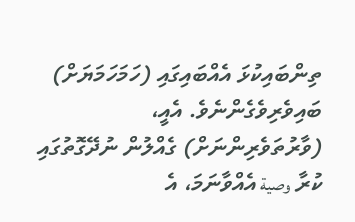ތިންބައިކުޅަ އެއްބައިގައި (ހަމަހަމަޔަށް) ބައިވެރިވެގެންނެވެ. އެއީ، (ވާރުތަވެރިންނަށް) ގެއްލުން ނުދޭގޮތުގައި ކުރާ وصية އެއްވާނަމަ، އެ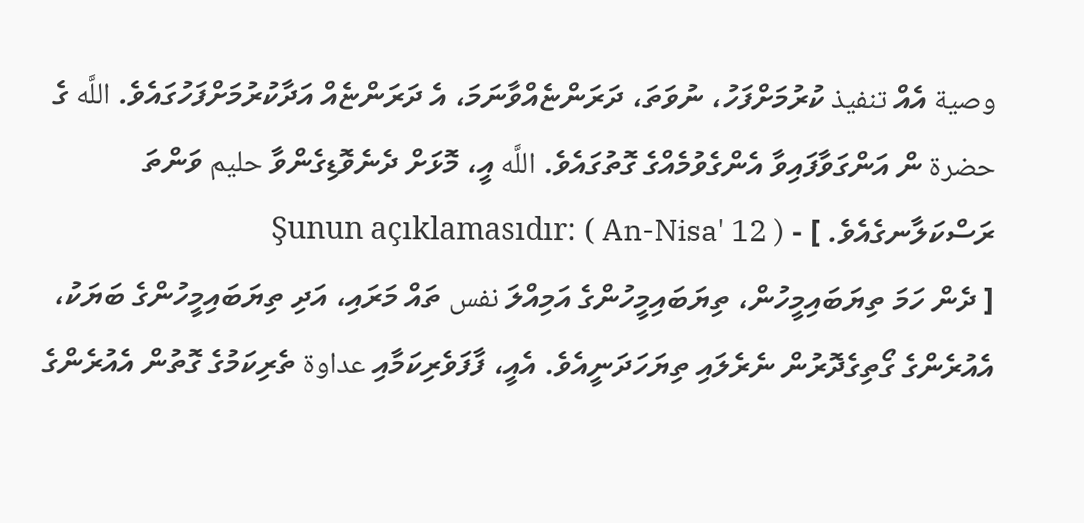وصية އެއް تنفيذ ކުރުމަށްފަހު، ނުވަތަ، ދަރަންޏެއްވާނަމަ، އެ ދަރަންޏެއް އަދާކުރުމަށްފަހުގައެވެ. اللَّه ގެ حضرة ން އަންގަވާފައިވާ އެންގެވުމެއްގެ ގޮތުގައެވެ. اللَّه އީ، މޮޅަށް ދެނެވޮޑިގެންވާ حليم ވަންތަ ރަސްކަލާނގެއެވެ. ] - Şunun açıklamasıdır: ( An-Nisa' 12 )
[ ދެން ހަމަ ތިޔަބައިމީހުން، ތިޔަބައިމީހުންގެ އަމިއްލަ نفس ތައް މަރައި، އަދި ތިޔަބައިމީހުންގެ ބަޔަކު، އެއުރެންގެ ގޯތިގެދޮރުން ނެރެލައި ތިޔަހަދަނީއެވެ. އެއީ، ފާފަވެރިކަމާއި عداوة ތެރިކަމުގެ ގޮތުން އެއުރެންގެ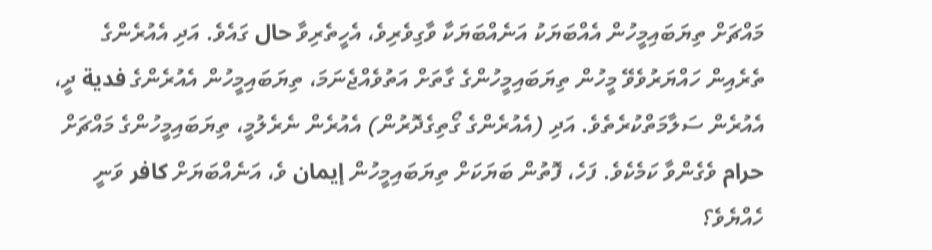މައްޗަށް ތިޔަބައިމީހުން އެއްބަޔަކު އަނެއްބަޔަކާ ވާގިވެރިވެ، އެހީތެރިވާ حال ގައެވެ. އަދި އެއުރެންގެ ތެރެއިން ހައްޔަރުވެވޭ މީހުން ތިޔަބައިމީހުންގެ ގާތަށް އަތުވެއްޖެނަމަ، ތިޔަބައިމީހުން އެއުރެންގެ فدية ދީ، އެއުރެން ސަލާމަތްކުރެތެވެ. އަދި (އެއުރެންގެ ގޯތިގެދޮރުން) އެއުރެން ނެރެލުމީ، ތިޔަބައިމީހުންގެ މައްޗަށް حرام ވެގެންވާ ކަމެކެވެ. ފަހެ، ފޮތުން ބަޔަކަށް ތިޔަބައިމީހުން إيمان ވެ، އަނެއްބަޔަށް كافر ވަނީ ހެއްޔެވެ؟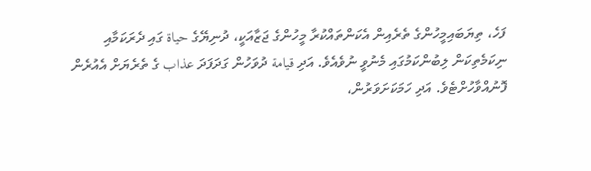ފަހެ، ތިޔަބައިމީހުންގެ ތެރެއިން އެކަންތައްކުރާ މީހުންގެ ޖަޒާއަކީ، ދުނިޔޭގެ حياة ގައި ދެރަކަމާއި ނިކަމެތިކަން ލިބުންކަމުގައި މެނުވީ ނުވެއެވެ. އަދި قيامة ދުވަހުން ގަދަފަދަ عذاب ގެ ތެރެޔަށް އެއުރެން ފޮނުއްވާހުށްޓެވެ. އަދި ހަމަކަށަވަރުން،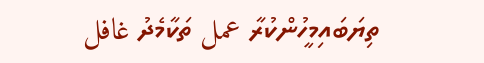ތިޔަބައިމީހުންކުރާ عمل ތަކާމެދު غافل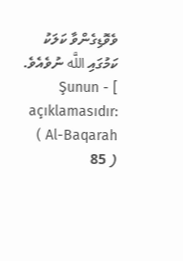ވެވޮޑިގެންވާ ކަލަކު ކަމުގައި اللَّه ނުވެއެވެ. ] - Şunun açıklamasıdır: ( Al-Baqarah 85 )